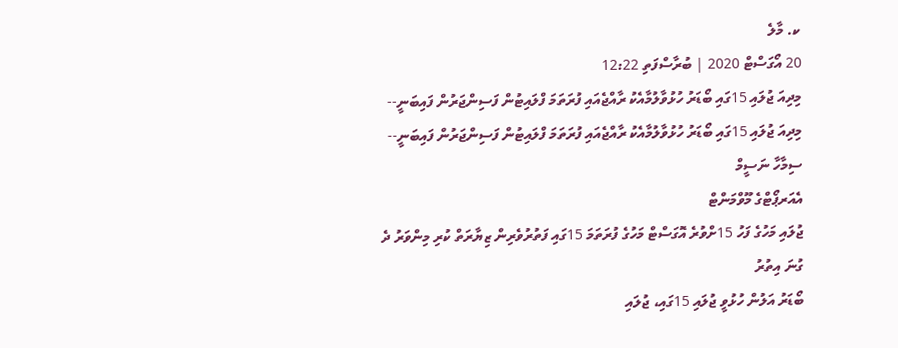ކ. މާލެ
20 އޯގަސްޓް 2020 | ބުރާސްފަތި 12:22
މިދިއަ ޖުލައި 15ގައި ބޯޑަރު ހުޅުވާލުމާއެކު ރާއްޖެއައި ފުރަތަމަ ފްލައިޓުން ފަސިންޖަރުން ފައިބަނީ--
މިދިއަ ޖުލައި 15ގައި ބޯޑަރު ހުޅުވާލުމާއެކު ރާއްޖެއައި ފުރަތަމަ ފްލައިޓުން ފަސިންޖަރުން ފައިބަނީ--
ސިމާހާ ނަސީމް
އެއަރޕޯޓްގެ މޫވްމަންޓް
ޖުލައި މަހުގެ ފަހު 15ށްވުރެ އޮގަސްޓް މަހުގެ ފުރަތަމަ 15ގައި ފަތުރުވެރިން ޒިޔާރަތް ކުރި މިންވަރު ދެ ގުނަ އިތުރު
ބޯޑަރު އަލުން ހުޅުވީ ޖުލައި 15ގައި، ޖުލައި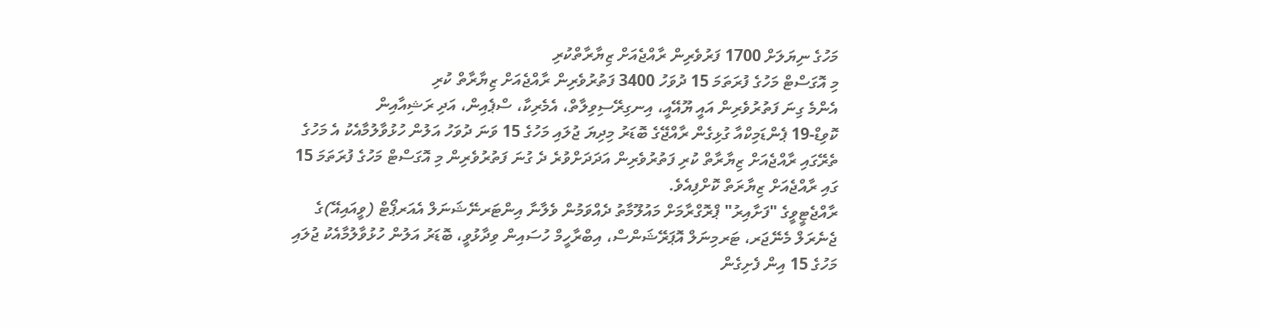މަހުގެ ނިޔަލަށް 1700 ފަރުވެރިން ރާއްޖެއަށް ޒިޔާރާތްކުރި
މި އޮގަސްޓް މަހުގެ ފުރަތަމަ 15 ދުވަހު 3400 ފަތުރުވެރިން ރާއްޖެއަށް ޒިޔާރާތް ކުރި
އެންމެ ގިނަ ފަތުރުވެރިން އައީ ޔޫއޭއީ، އިނގިރޭސިވިލާތް، އެމެރިކާ، ސްޕެއިން، އަދި ރަޝިއާއިން
ކޮވިޑް-19 ޕެންޑަމިކްއާ ގުޅިގެން ރާއްޖޭގެ ބޮޑަރު މިދިޔަ ޖުލައި މަހުގެ 15 ވަނަ ދުވަހު އަލުން ހުޅުވާލުމާއެކު އެ މަހުގެ ތެރޭގައި ރާއްޖެއަށް ޒިޔާރާތް ކުރި ފަތުރުވެރިން އަދަދަށްވުރެ ދެ ގުނަ ފަތުރުވެރިން މި އޮގަސްޓް މަހުގެ ފުރަތަމަ 15 ގައި ރާއްޖެއަށް ޒިޔާރަތް ކޮށްފިއެވެ.
ރާއްޖެޓީވީގެ "ފަށާއިރު" ޕްރޮގްރާމަށް މައުލޫމާތު ދެއްވަމުން ވެލާނާ އިންޓަރނޭޝަނަލް އެއަރޕޯޓް (ވީއައިއޭ)ގެ ޖެނެރަލް މެނޭޖަރ، ޓަރމިނަލް އޮޕަރޭޝަންސް، އިބްރާހީމް ހުސައިން ވިދާޅުވީ، ބޮޑަރު އަލުން ހުޅުވާލުމާއެކު ޖުލައި މަހުގެ 15 އިން ފެށިގެން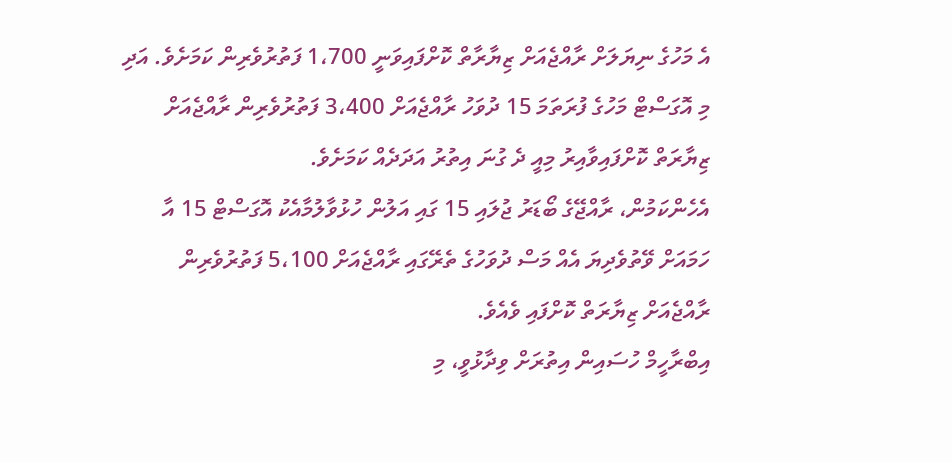އެ މަހުގެ ނިޔަލަށް ރާއްޖެއަށް ޒިޔާރާތް ކޮށްފައިވަނީ 1،700 ފަތުރުވެރިން ކަމަށެވެ. އަދި މި އޮގަސްޓް މަހުގެ ފުރަތަމަ 15 ދުވަހު ރާއްޖެއަށް 3،400 ފަތުރުވެރިން ރާއްޖެއަށް ޒިޔާރަތް ކޮށްފައިވާއިރު މިއީ ދެ ގުނަ އިތުރު އަދަދެއް ކަމަށެވެ.
އެހެންކަމުން، ރާއްޖޭގެ ބޯޑަރު ޖުލައި 15 ގައި އަލުން ހުޅުވާލުމާއެކު އޮގަސްޓް 15 އާ ހަމައަށް ވޭތުވެދިޔަ އެއް މަސް ދުވަހުގެ ތެރޭގައި ރާއްޖެއަށް 5،100 ފަތުރުވެރިން ރާއްޖެއަށް ޒިޔާރަތް ކޮށްފައި ވެއެވެ.
އިބްރާހީމް ހުސައިން އިތުރަށް ވިދާޅުވީ، މި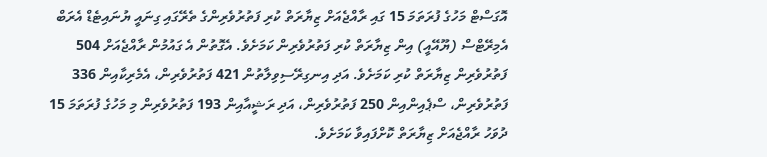އޮގަސްޓް މަހުގެ ފުރަތަމަ 15 ގައި ރާއްޖެއަށް ޒިޔާރަތް ކުރި ފަތުރުވެރިންގެ ތެރޭގައި ގިނައީ ޔުނައިޓެޑް އެރަބް އެމިރޭޓްސް (ޔޫއޭއީ) އިން ޒިޔާރަތް ކުރި ފަތުރުވެރިން ކަމަށެވެ. އެގޮތުން އެ ގައުމުން ރާއްޖެއަށް 504 ފަތުރުވެރިން ޒިޔާރަތް ކުރި ކަމަށެވެ. އަދި އިނގިރޭސިވިލާތުން 421 ފަތުރުވެރިން، އެމެރިކާއިން 336 ފަތުރުވެރިން، ސްޕެއިންއިން 250 ފަތުރުވެރިން، އަދި ރަޝީއާއިން 193 ފަތުރުވެރިން މި މަހުގެ ފުރަތަމަ 15 ދުވަހު ރާއްޖެއަށް ޒިޔާރަތް ކޮށްފައިވާ ކަމަށެވެ.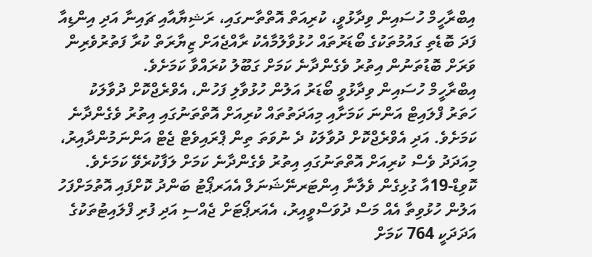އިބްރާހީމް ހުސައިން ވިދާޅުވީ، ކުރިއަތް އޮތްތާނގައި، ރަޝިޔާއާއި ޗައިނާ އަދި އިންޑިއާ ފަދަ ބޮޑެތި ގައުމުތަކުގެ ބޯޑަރުތައް ހުޅުވާލުމާއެކު ރާއްޖެއަށް ޒިޔާރަތް ކުރާ ފަތުރުވެރިން ވަރަށް ބޮޑުތަނުން އިތުރު ވެގެންދާނެ ކަމަށް ގަބޫލު ކުރައްވާ ކަމަށެވެ.
އިބްރާހީމް ހުސައިން ވިދާޅުވީ ބޯޑަރު އަލުން ހުޅުވާލި ފަހުން، އެވްރެޖްކޮށް ދުވާލަކު ހަތަރު ފްލައިޓް އަންނަ ކަމަށާއި މިއަދަތުތައް ކުރިއަށް އޮތްތަނުގައި އިތުރު ވެގެންދާނެ ކަމަށެވެ. އަދި އެވްރެޖްކޮށް ދުވާލަކު ދެ ނުވަތަ ތިން ޕްރައިވެޓް ޖެޓް އަންނަމުންދާއިރު، މިއަދަދު ވެސް ކުރިއަށް އޮތްތަނުގައި އިތުރު ވެގެންދާނެ ކަމަށް ލަފާކުރެވޭ ކަމަށެވެ.
ކޮވިޑް-19އާ ގުޅިގެން ވެލާނާ އިންޓަރނޭޝަނަލް އެއަރޕޯޓު ބަންދު ކޮށްފައި އޮތުމަށްފަހު އަލުން ހުޅުވިތާ އެއް މަސް ދުވަސްވީއިރު، އެއަރޕޯޓަށް ޖެއްސި އަދި ފުރި ފްލައިޓުތަކުގެ އަދަދަކީ 764 ކަމަށް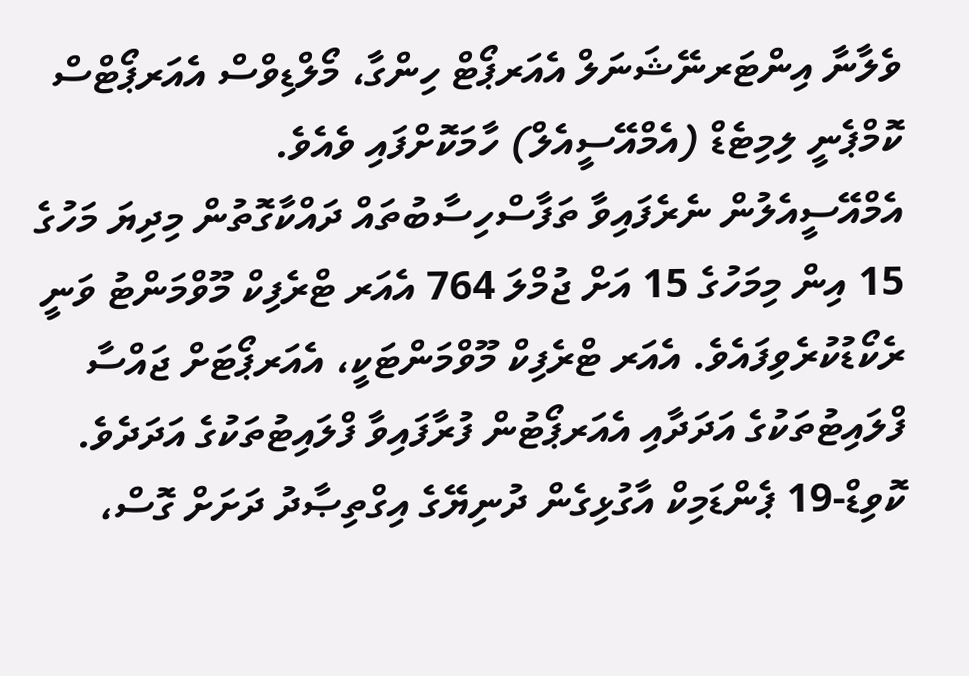ވެލާނާ އިންޓަރނޭޝަނަލް އެއަރޕޯޓް ހިންގާ، މޯލްޑިވްސް އެއަރޕޯޓްސް ކޮމްޕެނީ ލިމިޓެޑް (އެމްއޭސީއެލް) ހާމަކޮށްފައި ވެއެވެ.
އެމްއޭސީއެލުން ނެރެފައިވާ ތަފާސްހިސާބުތައް ދައްކާގޮތުން މިދިޔަ މަހުގެ 15 އިން މިމަހުގެ 15 އަށް ޖުމްލަ 764 އެއަރ ޓްރެފިކް މޫވްމަންޓު ވަނީ ރެކޯޑުކުރެވިފައެވެ. އެއަރ ޓްރެފިކް މޫވްމަންޓަކީ، އެއަރޕޯޓަށް ޖައްސާ ފްލައިޓުތަކުގެ އަދަދާއި އެއަރޕޯޓުން ފުރާފައިވާ ފްލައިޓުތަކުގެ އަދަދެވެ.
ކޮވިޑް-19 ޕެންޑަމިކް އާގުޅިގެން ދުނިޔޭގެ އިގްތިޞާދު ދަށަށް ގޮސް،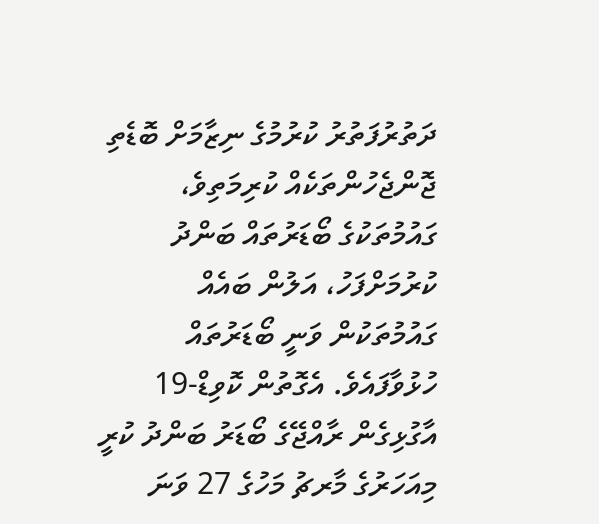ދަތުރުފަތުރު ކުރުމުގެ ނިޒާމަށް ބޮޑެތި ޖޮންޖެހުންތަކެއް ކުރިމަތިވެ، ގައުމުތަކުގެ ބޯޑަރުތައް ބަންދު ކުރުމަށްފަހު، އަލުން ބައެއް ގައުމުތަކުން ވަނީ ބޯޑަރުތައް ހުޅުވާފައެވެ. އެގޮތުން ކޮވިޑް-19 އާގުޅިގެން ރާއްޖޭގެ ބޯޑަރު ބަންދު ކުރީ މިއަހަރުގެ މާރޗު މަހުގެ 27 ވަނަ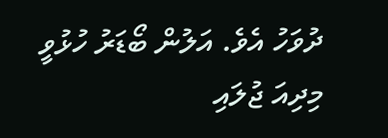ދުވަހު އެވެ. އަލުން ބޯޑަރު ހުޅުވީ މިދިއަ ޖުލައި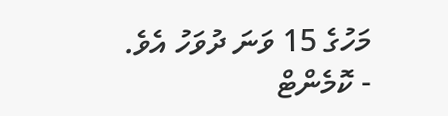މަހުގެ 15 ވަނަ ދުވަހު އެވެ.
- ކޮމެންޓް